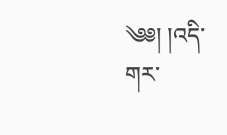༄༅། །འདི་གར་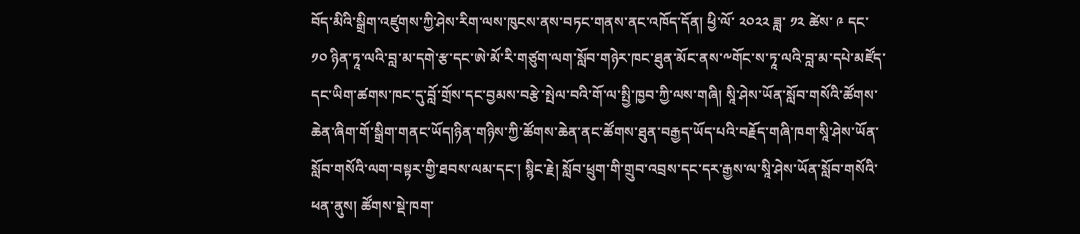བོད་མིའི་སྒྲིག་འཛུགས་ཀྱི་ཤེས་རིག་ལས་ཁུངས་ནས་བཏང་གནས་ནང་འཁོད་དོན། ཕྱི་ལོ་ ༢༠༢༢ ཟླ་ ༡༢ ཚེས་ ༩ དང་ ༡༠ ཉིན་ཏཱ་ལའི་བླ་མ་དགེ་རྩ་དང་ཨེ་མོ་རི་གཙུག་ལག་སློབ་གཉེར་ཁང་ཐུན་མོང་ནས་༸གོང་ས་ཏཱ་ལའི་བླ་མ་དཔེ་མཛོད་དང་ཡིག་ཚགས་ཁང་དུ་བློ་གྲོས་དང་བྱམས་བརྩེ་སྤེལ་བའི་གོ་ལ་སྤྱི་ཁྱབ་ཀྱི་ལས་གཞི། སཱི་ཤེས་ཡོན་སློབ་གསོའི་ཚོགས་ཆེན་ཞིག་གོ་སྒྲིག་གནང་ཡོད།ཉིན་གཉིས་ཀྱི་ཚོགས་ཆེན་ནང་ཚོགས་ཐུན་བརྒྱད་ཡོད་པའི་བརྗོད་གཞི་ཁག་སཱི་ཤེས་ཡོན་སློབ་གསོའི་ལག་བསྟར་གྱི་ཐབས་ལམ་དང་། སྙིང་རྗེ། སློབ་ཕྲུག་གི་གྲུབ་འབྲས་དང་དར་རྒྱས་ལ་སཱི་ཤེས་ཡོན་སློབ་གསོའི་ཕན་ནུས། ཚོགས་སྡེ་ཁག་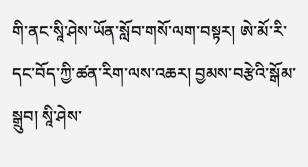གི་ནང་སཱི་ཤེས་ཡོན་སློབ་གསོ་ལག་བསྟར། ཨེ་མོ་རི་དང་བོད་ཀྱི་ཚན་རིག་ལས་འཆར། བྱམས་བརྩེའི་སྒོམ་སྒྲུབ། སཱི་ཤེས་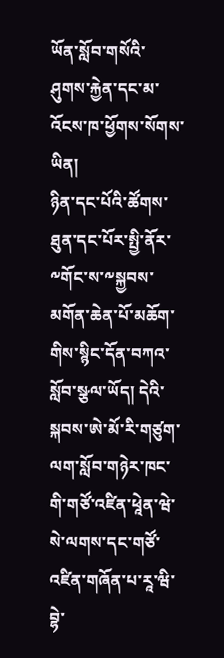ཡོན་སློབ་གསོའི་ཤུགས་རྐྱེན་དང་མ་འོངས་ཁ་ཕྱོགས་སོགས་ཡིན།
ཉིན་དང་པོའི་ཚོགས་ཐུན་དང་པོར་སྤྱི་ནོར་༸གོང་ས་༸སྐྱབས་མགོན་ཆེན་པོ་མཆོག་གིས་སྙིང་དོན་བཀའ་སློབ་སྩལ་ཡོད། དེའི་སྐབས་ཨེ་མོ་རི་གཙུག་ལག་སློབ་གཉེར་ཁང་གི་གཙོ་འཛིན་ཕཱེན་ཝེ་སེ་ལགས་དང་གཙོ་འཛིན་གཞོན་པ་རཱ་ཝི་བྷེ་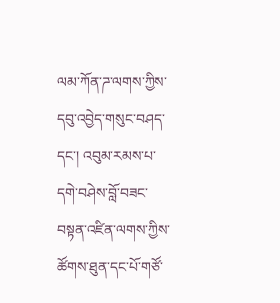ལམ་ཀོན་ཌ་ལགས་ཀྱིས་དབུ་འབྱེད་གསུང་བཤད་དང་། འབུམ་རམས་པ་དགེ་བཤེས་བློ་བཟང་བསྟན་འཛིན་ལགས་ཀྱིས་ཚོགས་ཐུན་དང་པོ་གཙོ་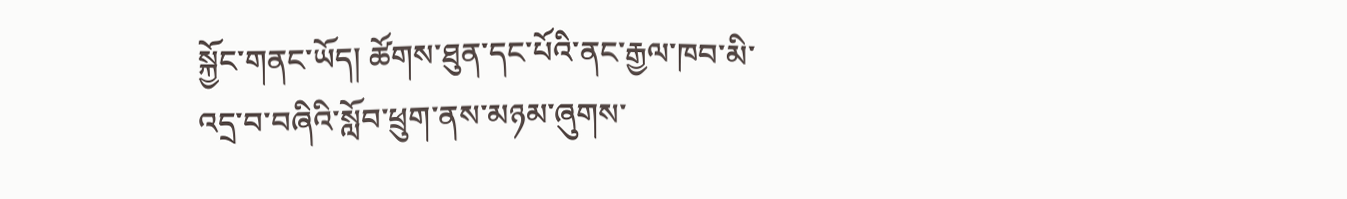སྐྱོང་གནང་ཡོད། ཚོགས་ཐུན་དང་པོའི་ནང་རྒྱལ་ཁབ་མི་འདྲ་བ་བཞིའི་སློབ་ཕྲུག་ནས་མཉམ་ཞུགས་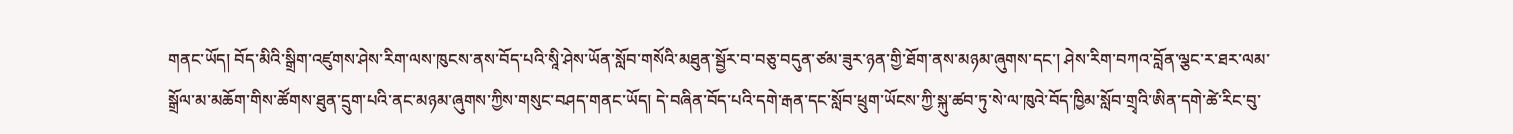གནང་ཡོད། བོད་མིའི་སྒྲིག་འཛུགས་ཤེས་རིག་ལས་ཁུངས་ནས་བོད་པའི་སཱི་ཤེས་ཡོན་སློབ་གསོའི་མཐུན་སྦྱོར་བ་བཅུ་བདུན་ཙམ་ཟུར་ཉན་གྱི་ཐོག་ནས་མཉམ་ཞུགས་དང་། ཤེས་རིག་བཀའ་བློན་ལྕང་ར་ཐར་ལམ་སྒྲོལ་མ་མཆོག་གིས་ཚོགས་ཐུན་དྲུག་པའི་ནང་མཉམ་ཞུགས་ཀྱིས་གསུང་བཤད་གནང་ཡོད། དེ་བཞིན་བོད་པའི་དགེ་རྒན་དང་སློབ་ཕྲུག་ཡོངས་ཀྱི་སྐུ་ཚབ་ཏུ་སེ་ལ་ཁུའེ་བོད་ཁྱིམ་སློབ་གྲྭའི་ཨིན་དགེ་ཚེ་རིང་བུ་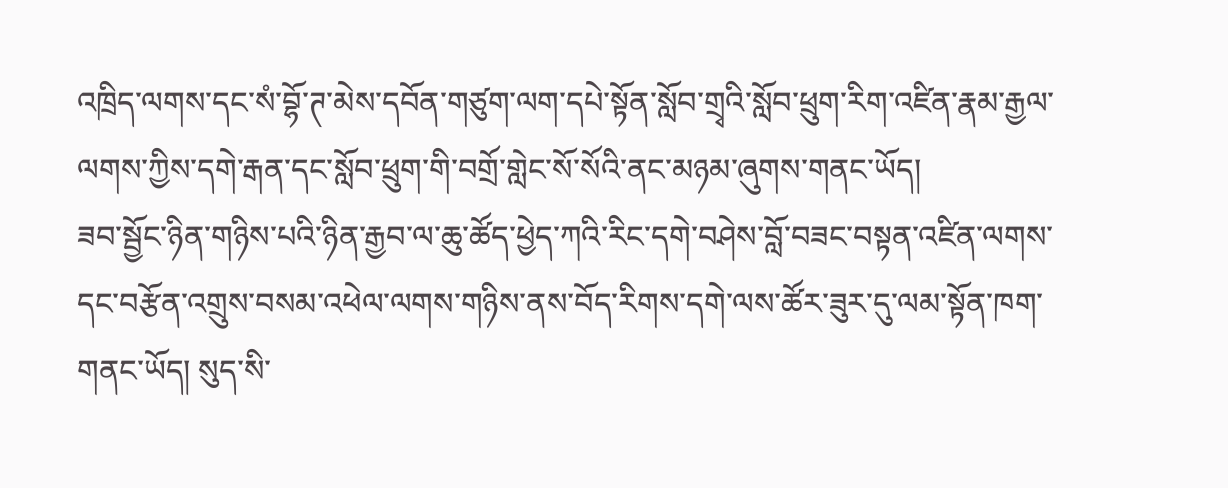འཁྲིད་ལགས་དང་སཾ་བྷོ་ཊ་མེས་དབོན་གཙུག་ལག་དཔེ་སྟོན་སློབ་གྲྭའི་སློབ་ཕྲུག་རིག་འཛིན་རྣམ་རྒྱལ་ལགས་ཀྱིས་དགེ་རྒན་དང་སློབ་ཕྲུག་གི་བགྲོ་གླེང་སོ་སོའི་ནང་མཉམ་ཞུགས་གནང་ཡོད།
ཟབ་སྦྱོང་ཉིན་གཉིས་པའི་ཉིན་རྒྱབ་ལ་ཆུ་ཚོད་ཕྱེད་ཀའི་རིང་དགེ་བཤེས་བློ་བཟང་བསྟན་འཛིན་ལགས་དང་བརྩོན་འགྲུས་བསམ་འཕེལ་ལགས་གཉིས་ནས་བོད་རིགས་དགེ་ལས་ཚོར་ཟུར་དུ་ལམ་སྟོན་ཁག་གནང་ཡོད། སུད་སི་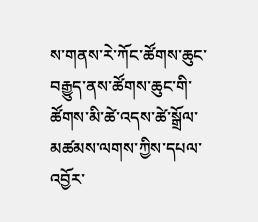ས་གནས་རེ་ཀོང་ཚོགས་ཆུང་བརྒྱུད་ནས་ཚོགས་ཆུང་གི་ཚོགས་མི་ཚེ་འདས་ཚེ་སྒྲོལ་མཚམས་ལགས་ཀྱིས་དཔལ་འབྱོར་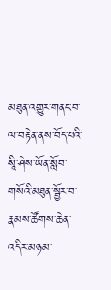མཐུན་འགྱུར་གནང་བ་ལ་བརྟེན་ནས་བོད་པའི་སཱི་ཤེས་ཡོན་སློབ་གསོའི་མཐུན་སྦྱོར་བ་རྣམས་ཚོགས་ཆེན་འདིར་མཉམ་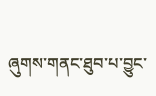ཞུགས་གནང་ཐུབ་པ་བྱུང་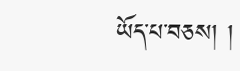ཡོད་པ་བཅས། །